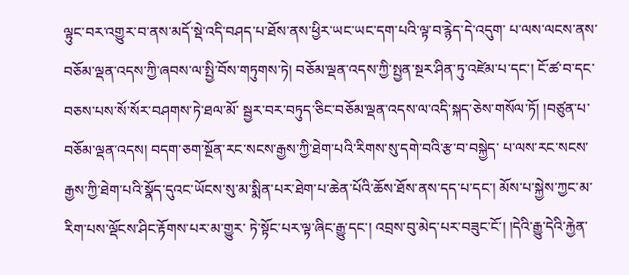ལྟུང་བར་འགྱུར་བ་ནས་མདོ་སྡེ་འདི་བཤད་པ་ཐོས་ནས་ཕྱིར་ཡང་ཡང་དག་པའི་ལྟ་བ་རྙེད་དེ་འདུག་ པ་ལས་ལངས་ནས་བཅོམ་ལྡན་འདས་ཀྱི་ཞབས་ལ་སྤྱི་བོས་གཏུགས་ཏེ། བཅོམ་ལྡན་འདས་ཀྱི་སྤྱན་སྔར་ཤིན་ཏུ་འཛེམ་པ་དང་། ངོ་ཚ་བ་དང་བཅས་པས་སོ་སོར་བཤགས་ཏེ་ཐལ་མོ་ སྦྱར་བར་བཏུད་ཅིང་བཅོམ་ལྡན་འདས་ལ་འདི་སྐད་ཅེས་གསོལ་ཏོ། །བཙུན་པ་བཅོམ་ལྡན་འདས། བདག་ཅག་སྔོན་རང་སངས་རྒྱས་ཀྱི་ཐེག་པའི་རིགས་སུ་དགེ་བའི་རྩ་བ་བསྐྱེད་ པ་ལས་རང་སངས་རྒྱས་ཀྱི་ཐེག་པའི་སྣོད་དུའང་ཡོངས་སུ་མ་སྨིན་པར་ཐེག་པ་ཆེན་པོའི་ཆོས་ཐོས་ནས་དད་པ་དང་། མོས་པ་སྐྱེས་ཀྱང་མ་རིག་པས་ལྡོངས་ཤིང་རྟོགས་པར་མ་གྱུར་ ཏེ་སྟོང་པར་ལྟ་ཞིང་རྒྱུ་དང་། འབྲས་བུ་མེད་པར་བཟུང་ངོ་། །དེའི་རྒྱུ་དེའི་རྐྱེན་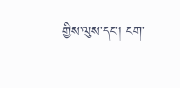གྱིས་ལུས་དང་། ངག་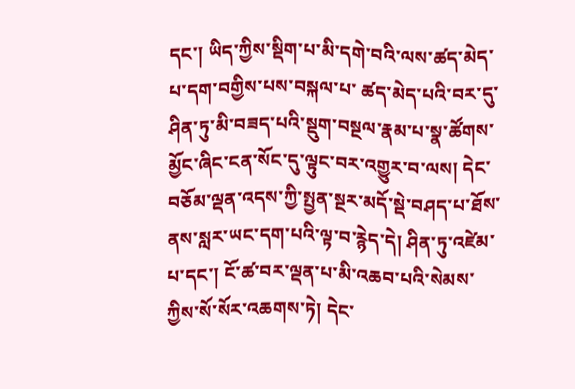དང་། ཡིད་ཀྱིས་སྡིག་པ་མི་དགེ་བའི་ལས་ཚད་མེད་པ་དག་བགྱིས་པས་བསྐལ་པ་ ཚད་མེད་པའི་བར་དུ་ཤིན་ཏུ་མི་བཟད་པའི་སྡུག་བསྔལ་རྣམ་པ་སྣ་ཚོགས་མྱོང་ཞིང་ངན་སོང་དུ་ལྟུང་བར་འགྱུར་བ་ལས། དེང་བཅོམ་ལྡན་འདས་ཀྱི་སྤྱན་སྔར་མདོ་སྡེ་བཤད་པ་ཐོས་ ནས་སླར་ཡང་དག་པའི་ལྟ་བ་རྙེད་དེ། ཤིན་ཏུ་འཛེམ་པ་དང་། ངོ་ཚ་བར་ལྡན་པ་མི་འཆབ་པའི་སེམས་ཀྱིས་སོ་སོར་འཆགས་ཏེ། དེང་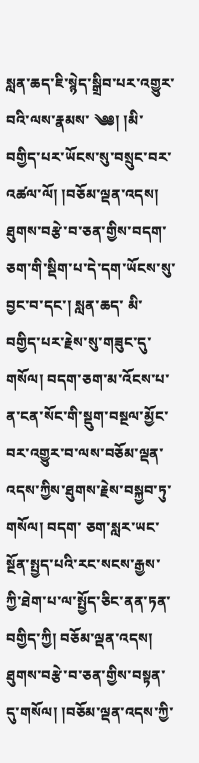སླན་ཆད་ཇི་སྙེད་སྒྲིབ་པར་འགྱུར་བའི་ལས་རྣམས་ ༄༅། །མི་བགྱིད་པར་ཡོངས་སུ་བསྲུང་བར་འཚལ་ལོ། །བཅོམ་ལྡན་འདས། ཐུགས་བརྩེ་བ་ཅན་གྱིས་བདག་ཅག་གི་སྡིག་པ་དེ་དག་ཡོངས་སུ་བྱང་བ་དང་། སླན་ཆད་ མི་བགྱིད་པར་རྗེས་སུ་གཟུང་དུ་གསོལ། བདག་ཅག་མ་འོངས་པ་ན་ངན་སོང་གི་སྡུག་བསྔལ་མྱོང་བར་འགྱུར་བ་ལས་བཅོམ་ལྡན་འདས་ཀྱིས་ཐུགས་རྗེས་བསྐྱབ་ཏུ་གསོལ། བདག་ ཅག་སླར་ཡང་སྔོན་སྤྱད་པའི་རང་སངས་རྒྱས་ཀྱི་ཐེག་པ་ལ་སྤྱོད་ཅིང་ནན་ཏན་བགྱིད་ཀྱི། བཅོམ་ལྡན་འདས། ཐུགས་བརྩེ་བ་ཅན་གྱིས་བསྟན་དུ་གསོལ། །བཅོམ་ལྡན་འདས་ཀྱི་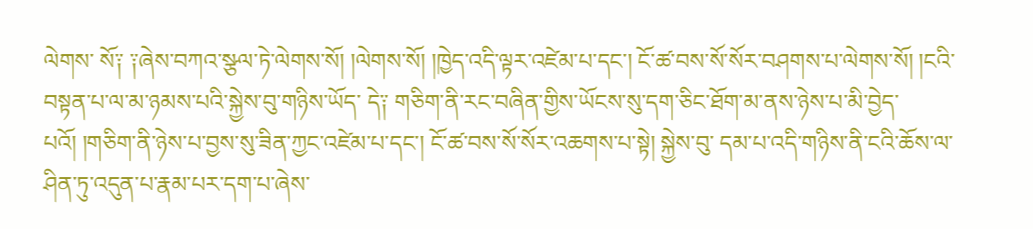ལེགས་ སོ༑ ༑ཞེས་བཀའ་སྩལ་ཏེ་ལེགས་སོ། །ལེགས་སོ། །ཁྱེད་འདི་ལྟར་འཛེམ་པ་དང་། ངོ་ཚ་བས་སོ་སོར་བཤགས་པ་ལེགས་སོ། །ངའི་བསྟན་པ་ལ་མ་ཉམས་པའི་སྐྱེས་བུ་གཉིས་ཡོད་ དེ༑ གཅིག་ནི་རང་བཞིན་གྱིས་ཡོངས་སུ་དག་ཅིང་ཐོག་མ་ནས་ཉེས་པ་མི་བྱེད་པའོ། །གཅིག་ནི་ཉེས་པ་བྱས་སུ་ཟིན་ཀྱང་འཛེམ་པ་དང་། ངོ་ཚ་བས་སོ་སོར་འཆགས་པ་སྟེ། སྐྱེས་བུ་ དམ་པ་འདི་གཉིས་ནི་ངའི་ཆོས་ལ་ཤིན་ཏུ་འདུན་པ་རྣམ་པར་དག་པ་ཞེས་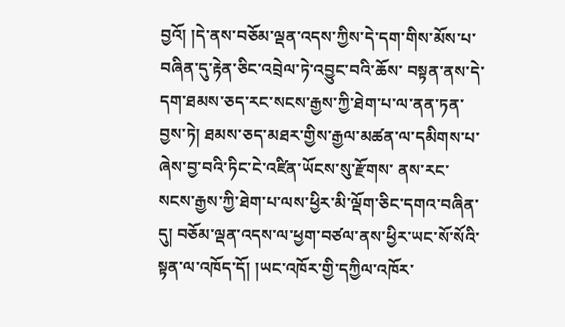བྱའོ། །དེ་ནས་བཅོམ་ལྡན་འདས་ཀྱིས་དེ་དག་གིས་མོས་པ་བཞིན་དུ་རྟེན་ཅིང་འབྲེལ་ཏེ་འབྱུང་བའི་ཆོས་ བསྟན་ནས་དེ་དག་ཐམས་ཅད་རང་སངས་རྒྱས་ཀྱི་ཐེག་པ་ལ་ནན་ཏན་བྱས་ཏེ། ཐམས་ཅད་མཐར་གྱིས་རྒྱལ་མཚན་ལ་དམིགས་པ་ཞེས་བྱ་བའི་ཏིང་ངེ་འཛིན་ཡོངས་སུ་རྫོགས་ ནས་རང་སངས་རྒྱས་ཀྱི་ཐེག་པ་ལས་ཕྱིར་མི་ལྡོག་ཅིང་དགའ་བཞིན་དུ། བཅོམ་ལྡན་འདས་ལ་ཕྱག་བཙལ་ནས་ཕྱིར་ཡང་སོ་སོའི་སྟན་ལ་འཁོད་དོ། །ཡང་འཁོར་གྱི་དཀྱིལ་འཁོར་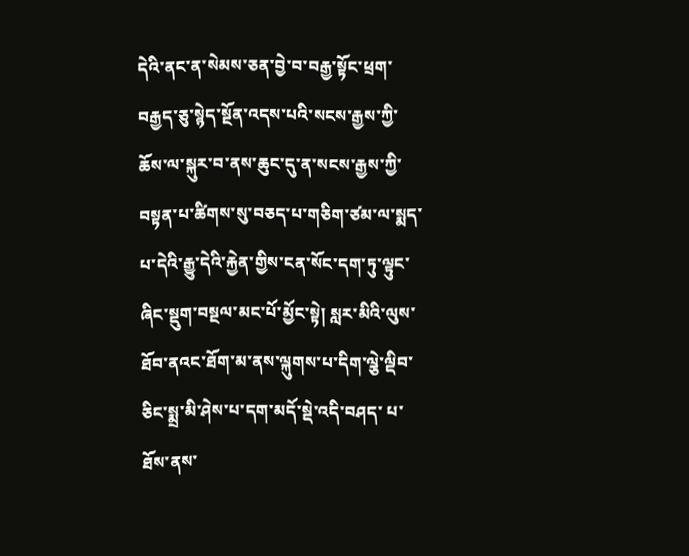དེའི་ནང་ན་སེམས་ཅན་བྱེ་བ་བརྒྱ་སྟོང་ཕྲག་བརྒྱད་ཅུ་སྙེད་སྔོན་འདས་པའི་སངས་རྒྱས་ཀྱི་ཆོས་ལ་སྐུར་བ་ནས་ཆུང་དུ་ན་སངས་རྒྱས་ཀྱི་བསྟན་པ་ཚིགས་སུ་བཅད་པ་གཅིག་ཙམ་ལ་སྨད་ པ་དེའི་རྒྱུ་དེའི་རྐྱེན་གྱིས་ངན་སོང་དག་ཏུ་ལྟུང་ཞིང་སྡུག་བསྔལ་མང་པོ་མྱོང་སྟེ། སླར་མིའི་ལུས་ཐོབ་ནའང་ཐོག་མ་ནས་ལྐུགས་པ་དིག་ལྕེ་ལྡིབ་ཅིང་སྨྲ་མི་ཤེས་པ་དག་མདོ་སྡེ་འདི་བཤད་ པ་ཐོས་ནས་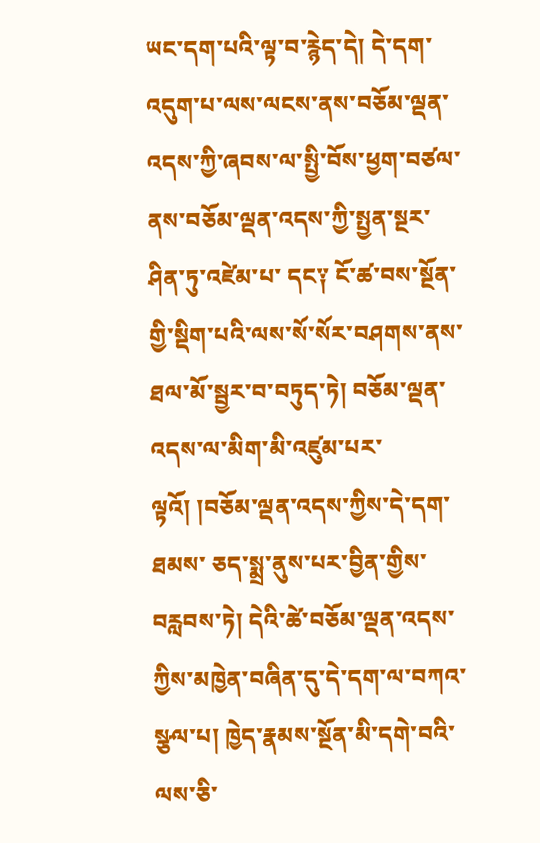ཡང་དག་པའི་ལྟ་བ་རྙེད་དེ། དེ་དག་འདུག་པ་ལས་ལངས་ནས་བཅོམ་ལྡན་འདས་ཀྱི་ཞབས་ལ་སྤྱི་བོས་ཕྱག་བཙལ་ནས་བཅོམ་ལྡན་འདས་ཀྱི་སྤྱན་སྔར་ཤིན་ཏུ་འཛེམ་པ་ དང༑ ངོ་ཚ་བས་སྔོན་གྱི་སྡིག་པའི་ལས་སོ་སོར་བཤགས་ནས་ཐལ་མོ་སྦྱར་བ་བཏུད་ཏེ། བཅོམ་ལྡན་འདས་ལ་མིག་མི་འཛུམ་པར་ལྟའོ། །བཅོམ་ལྡན་འདས་ཀྱིས་དེ་དག་ཐམས་ ཅད་སྨྲ་ནུས་པར་བྱིན་གྱིས་བརླབས་ཏེ། དེའི་ཚེ་བཅོམ་ལྡན་འདས་ཀྱིས་མཁྱེན་བཞིན་དུ་དེ་དག་ལ་བཀའ་སྩལ་པ། ཁྱེད་རྣམས་སྔོན་མི་དགེ་བའི་ལས་ཅི་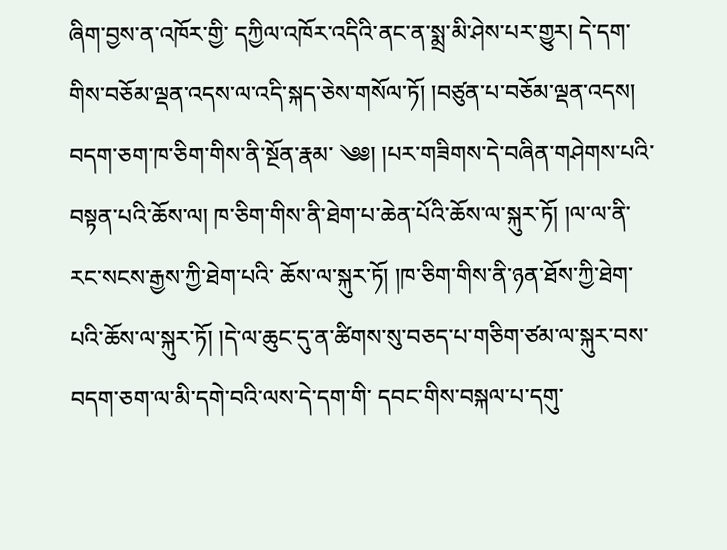ཞིག་བྱས་ན་འཁོར་གྱི་ དཀྱིལ་འཁོར་འདིའི་ནང་ན་སྨྲ་མི་ཤེས་པར་གྱུར། དེ་དག་གིས་བཅོམ་ལྡན་འདས་ལ་འདི་སྐད་ཅེས་གསོལ་ཏོ། །བཙུན་པ་བཅོམ་ལྡན་འདས། བདག་ཅག་ཁ་ཅིག་གིས་ནི་སྔོན་རྣམ་ ༄༅། །པར་གཟིགས་དེ་བཞིན་གཤེགས་པའི་བསྟན་པའི་ཆོས་ལ། ཁ་ཅིག་གིས་ནི་ཐེག་པ་ཆེན་པོའི་ཆོས་ལ་སྐུར་ཏོ། །ལ་ལ་ནི་རང་སངས་རྒྱས་ཀྱི་ཐེག་པའི་ ཆོས་ལ་སྐུར་ཏོ། །ཁ་ཅིག་གིས་ནི་ཉན་ཐོས་ཀྱི་ཐེག་པའི་ཆོས་ལ་སྐུར་ཏོ། །དེ་ལ་ཆུང་དུ་ན་ཚིགས་སུ་བཅད་པ་གཅིག་ཙམ་ལ་སྐུར་བས་བདག་ཅག་ལ་མི་དགེ་བའི་ལས་དེ་དག་གི་ དབང་གིས་བསྐལ་པ་དགུ་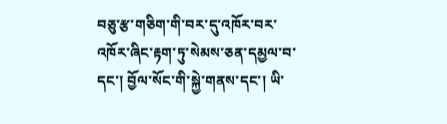བཅུ་རྩ་གཅིག་གི་བར་དུ་འཁོར་བར་འཁོར་ཞིང་རྟག་ཏུ་སེམས་ཅན་དམྱལ་བ་དང་། བྱོལ་སོང་གི་སྐྱེ་གནས་དང་། ཡི་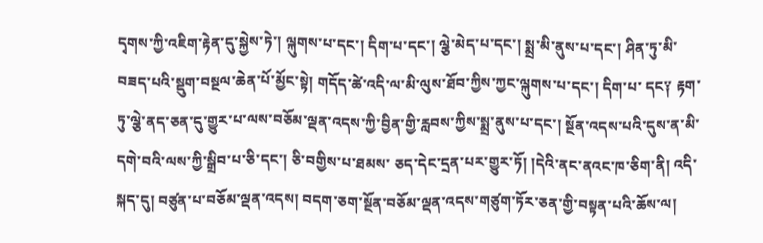དྭགས་ཀྱི་འཇིག་རྟེན་དུ་སྐྱེས་ཏེ་། ལྐུགས་པ་དང་། དིག་པ་དང་། ལྕེ་མེད་པ་དང་། སྨྲ་མི་ནུས་པ་དང་། ཤིན་ཏུ་མི་བཟད་པའི་སྡུག་བསྔལ་ཆེན་པོ་མྱོང་སྟེ། གདོད་ཚེ་འདི་ལ་མི་ལུས་ཐོབ་ཀྱིས་ཀྱང་ལྐུགས་པ་དང་། དིག་པ་ དང༑ རྟག་ཏུ་ལྕེ་ནད་ཅན་དུ་གྱུར་པ་ལས་བཅོམ་ལྡན་འདས་ཀྱི་བྱིན་གྱི་རླབས་ཀྱིས་སྨྲ་ནུས་པ་དང་། སྔོན་འདས་པའི་དུས་ན་མི་དགེ་བའི་ལས་ཀྱི་སྒྲིབ་པ་ཅི་དང་། ཅི་བགྱིས་པ་ཐམས་ ཅད་དེང་དྲན་པར་གྱུར་ཏོ། །དེའི་ནང་ནའང་ཁ་ཅིག་ནི། འདི་སྐད་དུ། བཙུན་པ་བཅོམ་ལྡན་འདས། བདག་ཅག་སྔོན་བཅོམ་ལྡན་འདས་གཙུག་ཏོར་ཅན་གྱི་བསྟན་པའི་ཆོས་ལ།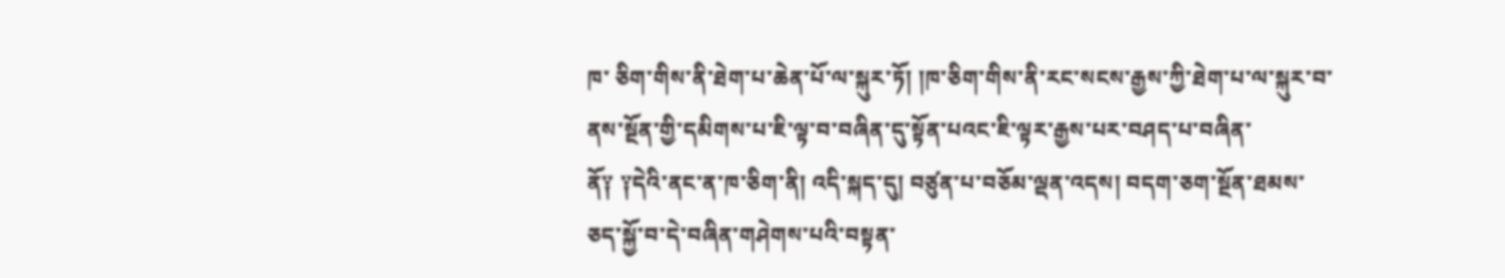ཁ་ ཅིག་གིས་ནི་ཐེག་པ་ཆེན་པོ་ལ་སྐུར་ཏོ། །ཁ་ཅིག་གིས་ནི་རང་སངས་རྒྱས་ཀྱི་ཐེག་པ་ལ་སྐུར་བ་ནས་སྔོན་གྱི་དམིགས་པ་ཇི་ལྟ་བ་བཞིན་དུ་སྟོན་པའང་ཇི་ལྟར་རྒྱས་པར་བཤད་པ་བཞིན་ ནོ༑ ༑དེའི་ནང་ན་ཁ་ཅིག་ནི། འདི་སྐད་དུ། བཙུན་པ་བཅོམ་ལྡན་འདས། བདག་ཅག་སྔོན་ཐམས་ཅད་སྐྱོ་བ་དེ་བཞིན་གཤེགས་པའི་བསྟན་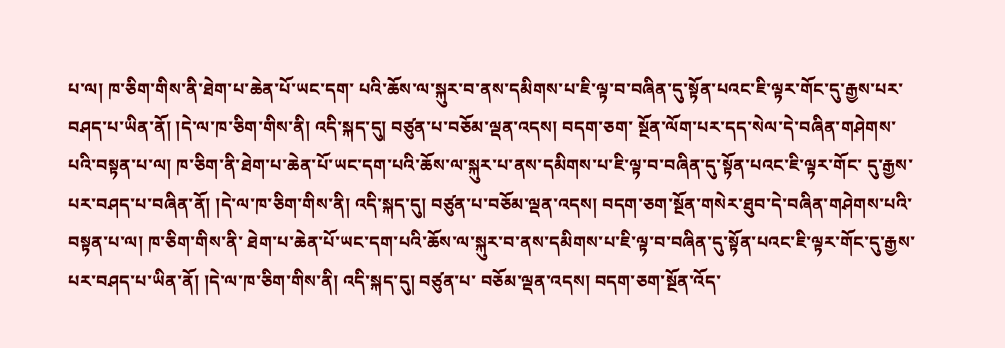པ་ལ། ཁ་ཅིག་གིས་ནི་ཐེག་པ་ཆེན་པོ་ཡང་དག་ པའི་ཆོས་ལ་སྐུར་བ་ནས་དམིགས་པ་ཇི་ལྟ་བ་བཞིན་དུ་སྟོན་པའང་ཇི་ལྟར་གོང་དུ་རྒྱས་པར་བཤད་པ་ཡིན་ནོ། །དེ་ལ་ཁ་ཅིག་གིས་ནི། འདི་སྐད་དུ། བཙུན་པ་བཅོམ་ལྡན་འདས། བདག་ཅག་ སྔོན་ལོག་པར་དད་སེལ་དེ་བཞིན་གཤེགས་པའི་བསྟན་པ་ལ། ཁ་ཅིག་ནི་ཐེག་པ་ཆེན་པོ་ཡང་དག་པའི་ཆོས་ལ་སྐུར་པ་ནས་དམིགས་པ་ཇི་ལྟ་བ་བཞིན་དུ་སྟོན་པའང་ཇི་ལྟར་གོང་ དུ་རྒྱས་པར་བཤད་པ་བཞིན་ནོ། །དེ་ལ་ཁ་ཅིག་གིས་ནི། འདི་སྐད་དུ། བཙུན་པ་བཅོམ་ལྡན་འདས། བདག་ཅག་སྔོན་གསེར་ཐུབ་དེ་བཞིན་གཤེགས་པའི་བསྟན་པ་ལ། ཁ་ཅིག་གིས་ནི་ ཐེག་པ་ཆེན་པོ་ཡང་དག་པའི་ཆོས་ལ་སྐུར་བ་ནས་དམིགས་པ་ཇི་ལྟ་བ་བཞིན་དུ་སྟོན་པའང་ཇི་ལྟར་གོང་དུ་རྒྱས་པར་བཤད་པ་ཡིན་ནོ། །དེ་ལ་ཁ་ཅིག་གིས་ནི། འདི་སྐད་དུ། བཙུན་པ་ བཅོམ་ལྡན་འདས། བདག་ཅག་སྔོན་འོད་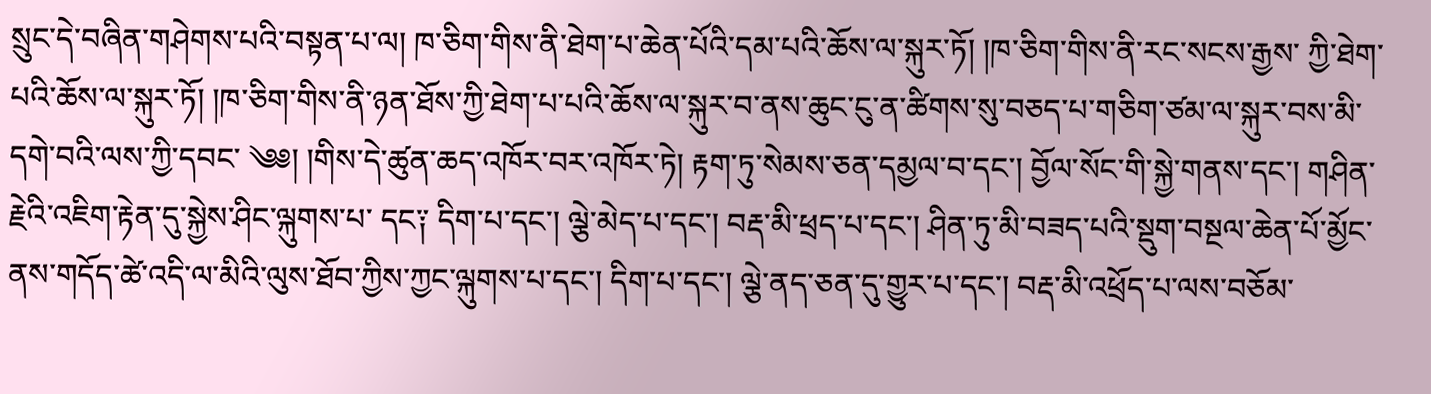སྲུང་དེ་བཞིན་གཤེགས་པའི་བསྟན་པ་ལ། ཁ་ཅིག་གིས་ནི་ཐེག་པ་ཆེན་པོའི་དམ་པའི་ཆོས་ལ་སྐུར་ཏོ། །ཁ་ཅིག་གིས་ནི་རང་སངས་རྒྱས་ ཀྱི་ཐེག་པའི་ཆོས་ལ་སྐུར་ཏོ། །ཁ་ཅིག་གིས་ནི་ཉན་ཐོས་ཀྱི་ཐེག་པ་པའི་ཆོས་ལ་སྐུར་བ་ནས་ཆུང་ངུ་ན་ཚིགས་སུ་བཅད་པ་གཅིག་ཙམ་ལ་སྐུར་བས་མི་དགེ་བའི་ལས་ཀྱི་དབང་ ༄༅། །གིས་དེ་ཚུན་ཆད་འཁོར་བར་འཁོར་ཏེ། རྟག་ཏུ་སེམས་ཅན་དམྱལ་བ་དང་། བྱོལ་སོང་གི་སྐྱེ་གནས་དང་། གཤིན་རྗེའི་འཇིག་རྟེན་དུ་སྐྱེས་ཤིང་ལྐུགས་པ་ དང༑ དིག་པ་དང་། ལྕེ་མེད་པ་དང་། བརྡ་མི་ཕྲད་པ་དང་། ཤིན་ཏུ་མི་བཟད་པའི་སྡུག་བསྔལ་ཆེན་པོ་མྱོང་ནས་གདོད་ཚེ་འདི་ལ་མིའི་ལུས་ཐོབ་ཀྱིས་ཀྱང་ལྐུགས་པ་དང་། དིག་པ་དང་། ལྕེ་ནད་ཅན་དུ་གྱུར་པ་དང་། བརྡ་མི་འཕྲོད་པ་ལས་བཅོམ་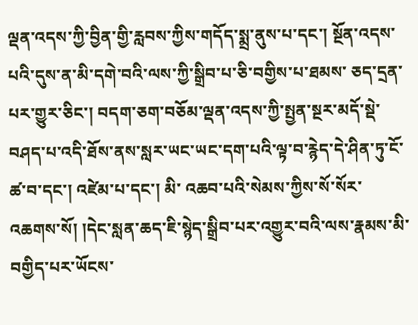ལྡན་འདས་ཀྱི་བྱིན་གྱི་རླབས་ཀྱིས་གདོད་སྨྲ་ནུས་པ་དང་། སྔོན་འདས་པའི་དུས་ན་མི་དགེ་བའི་ལས་ཀྱི་སྒྲིབ་པ་ཅི་བགྱིས་པ་ཐམས་ ཅད་དྲན་པར་གྱུར་ཅིང་། བདག་ཅག་བཅོམ་ལྡན་འདས་ཀྱི་སྤྱན་སྔར་མདོ་སྡེ་བཤད་པ་འདི་ཐོས་ནས་སླར་ཡང་ཡང་དག་པའི་ལྟ་བ་རྙེད་དེ་ཤིན་ཏུ་ངོ་ཚ་བ་དང་། འཛེམ་པ་དང་། མི་ འཆབ་པའི་སེམས་ཀྱིས་སོ་སོར་འཆགས་སོ། །དེང་སླན་ཆད་ཇི་སྙེད་སྒྲིབ་པར་འགྱུར་བའི་ལས་རྣམས་མི་བགྱིད་པར་ཡོངས་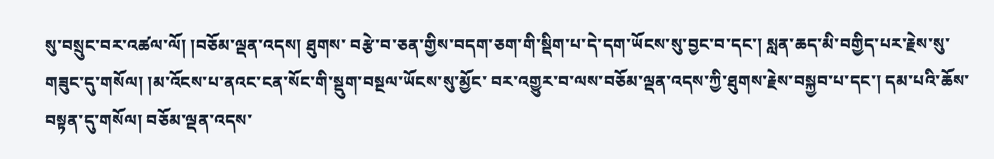སུ་བསྲུང་བར་འཚལ་ལོ། །བཅོམ་ལྡན་འདས། ཐུགས་ བརྩེ་བ་ཅན་གྱིས་བདག་ཅག་གི་སྡིག་པ་དེ་དག་ཡོངས་སུ་བྱང་བ་དང་། སླན་ཆད་མི་བགྱིད་པར་རྗེས་སུ་གཟུང་དུ་གསོལ། །མ་འོངས་པ་ནའང་ངན་སོང་གི་སྡུག་བསྔལ་ཡོངས་སུ་མྱོང་ བར་འགྱུར་བ་ལས་བཅོམ་ལྡན་འདས་ཀྱི་ཐུགས་རྗེས་བསྐྱབ་པ་དང་། དམ་པའི་ཆོས་བསྟན་དུ་གསོལ། བཅོམ་ལྡན་འདས་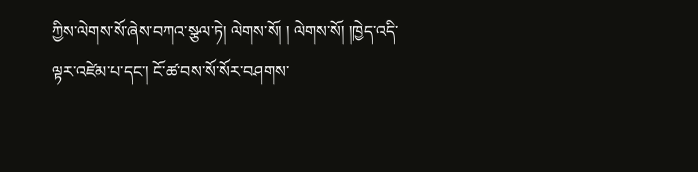ཀྱིས་ལེགས་སོ་ཞེས་བཀའ་སྩལ་ཏེ། ལེགས་སོ། ། ལེགས་སོ། །ཁྱེད་འདི་ལྟར་འཛེམ་པ་དང་། ངོ་ཚ་བས་སོ་སོར་བཤགས་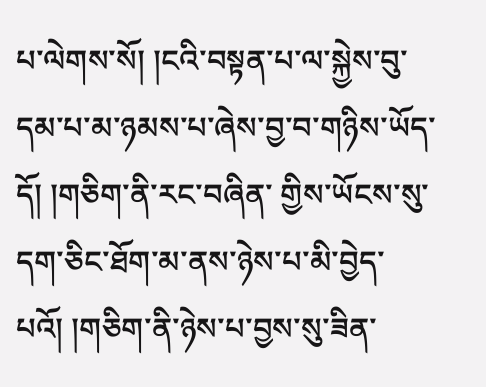པ་ལེགས་སོ། །ངའི་བསྟན་པ་ལ་སྐྱེས་བུ་དམ་པ་མ་ཉམས་པ་ཞེས་བྱ་བ་གཉིས་ཡོད་དོ། །གཅིག་ནི་རང་བཞིན་ གྱིས་ཡོངས་སུ་དག་ཅིང་ཐོག་མ་ནས་ཉེས་པ་མི་བྱེད་པའོ། །གཅིག་ནི་ཉེས་པ་བྱས་སུ་ཟིན་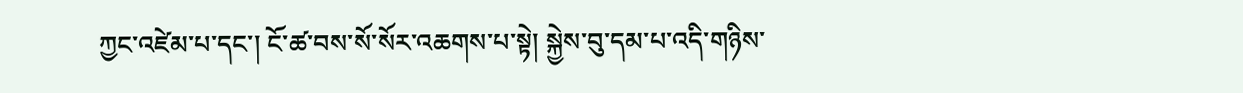ཀྱང་འཛེམ་པ་དང་། ངོ་ཚ་བས་སོ་སོར་འཆགས་པ་སྟེ། སྐྱེས་བུ་དམ་པ་འདི་གཉིས་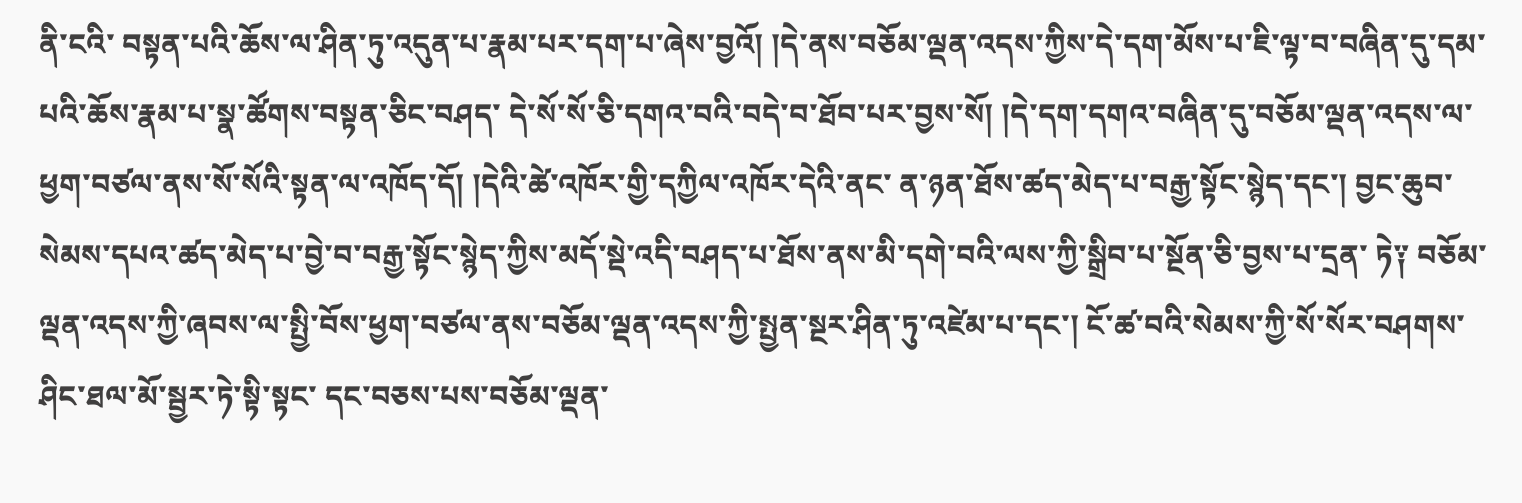ནི་ངའི་ བསྟན་པའི་ཆོས་ལ་ཤིན་ཏུ་འདུན་པ་རྣམ་པར་དག་པ་ཞེས་བྱའོ། །དེ་ནས་བཅོམ་ལྡན་འདས་ཀྱིས་དེ་དག་མོས་པ་ཇི་ལྟ་བ་བཞིན་དུ་དམ་པའི་ཆོས་རྣམ་པ་སྣ་ཚོགས་བསྟན་ཅིང་བཤད་ དེ་སོ་སོ་ཅི་དགའ་བའི་བདེ་བ་ཐོབ་པར་བྱས་སོ། །དེ་དག་དགའ་བཞིན་དུ་བཅོམ་ལྡན་འདས་ལ་ཕྱག་བཙལ་ནས་སོ་སོའི་སྟན་ལ་འཁོད་དོ། །དེའི་ཚེ་འཁོར་གྱི་དཀྱིལ་འཁོར་དེའི་ནང་ ན་ཉན་ཐོས་ཚད་མེད་པ་བརྒྱ་སྟོང་སྙེད་དང་། བྱང་ཆུབ་སེམས་དཔའ་ཚད་མེད་པ་བྱེ་བ་བརྒྱ་སྟོང་སྙེད་ཀྱིས་མདོ་སྡེ་འདི་བཤད་པ་ཐོས་ནས་མི་དགེ་བའི་ལས་ཀྱི་སྒྲིབ་པ་སྔོན་ཅི་བྱས་པ་དྲན་ ཏེ༑ བཅོམ་ལྡན་འདས་ཀྱི་ཞབས་ལ་སྤྱི་བོས་ཕྱག་བཙལ་ནས་བཅོམ་ལྡན་འདས་ཀྱི་སྤྱན་སྔར་ཤིན་ཏུ་འཛེམ་པ་དང་། ངོ་ཚ་བའི་སེམས་ཀྱི་སོ་སོར་བཤགས་ཤིང་ཐལ་མོ་སྦྱར་ཏེ་སྟི་སྟང་ དང་བཅས་པས་བཅོམ་ལྡན་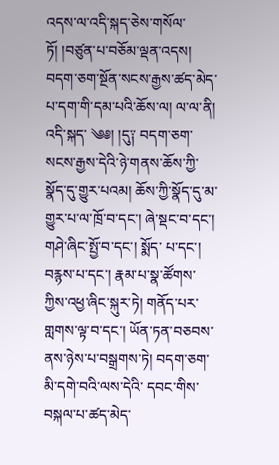འདས་ལ་འདི་སྐད་ཅེས་གསོལ་ཏོ། །བཙུན་པ་བཅོམ་ལྡན་འདས། བདག་ཅག་སྔོན་སངས་རྒྱས་ཚད་མེད་པ་དག་གི་དམ་པའི་ཆོས་ལ། ལ་ལ་ནི། འདི་སྐད་ ༄༅། །དུ༑ བདག་ཅག་སངས་རྒྱས་དེའི་ཉེ་གནས་ཆོས་ཀྱི་སྣོད་དུ་གྱུར་པའམ། ཆོས་ཀྱི་སྣོད་དུ་མ་གྱུར་པ་ལ་ཁྲོ་བ་དང་། ཞེ་སྡང་བ་དང་། གཤེ་ཞིང་སྤྱོ་བ་དང་། སྨོད་ པ་དང་། བརྙས་པ་དང་། རྣམ་པ་སྣ་ཚོགས་ཀྱིས་འཕྱ་ཞིང་སྐུར་ཏེ། གནོད་པར་གླགས་ལྟ་བ་དང་། ཡོན་ཏན་བཅབས་ནས་ཉེས་པ་བསྒྲགས་ཏེ། བདག་ཅག་མི་དགེ་བའི་ལས་དེའི་ དབང་གིས་བསྐལ་པ་ཚད་མེད་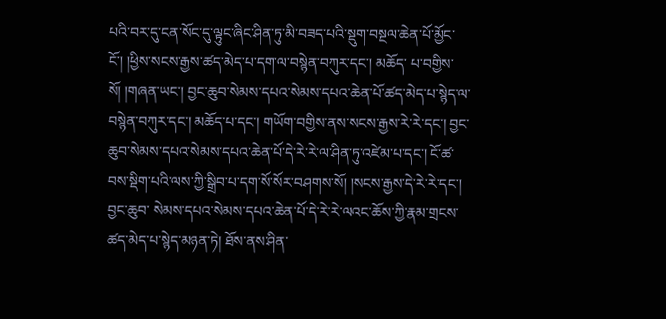པའི་བར་དུ་ངན་སོང་དུ་ལྟུང་ཞིང་ཤིན་ཏུ་མི་བཟད་པའི་སྡུག་བསྔལ་ཆེན་པོ་མྱོང་ངོ་། །ཕྱིས་སངས་རྒྱས་ཚད་མེད་པ་དག་ལ་བསྙེན་བཀུར་དང་། མཆོད་ པ་བགྱིས་སོ། །གཞན་ཡང་། བྱང་ཆུབ་སེམས་དཔའ་སེམས་དཔའ་ཆེན་པོ་ཚད་མེད་པ་སྙེད་ལ་བསྙེན་བཀུར་དང་། མཆོད་པ་དང་། གཡོག་བགྱིས་ནས་སངས་རྒྱས་རེ་རེ་དང་། བྱང་ ཆུབ་སེམས་དཔའ་སེམས་དཔའ་ཆེན་པོ་དེ་རེ་རེ་ལ་ཤིན་ཏུ་འཛེམ་པ་དང་། ངོ་ཚ་བས་སྡིག་པའི་ལས་ཀྱི་སྒྲིབ་པ་དག་སོ་སོར་བཤགས་སོ། །སངས་རྒྱས་དེ་རེ་རེ་དང་། བྱང་ཆུབ་ སེམས་དཔའ་སེམས་དཔའ་ཆེན་པོ་དེ་རེ་རེ་ལའང་ཆོས་ཀྱི་རྣམ་གྲངས་ཚད་མེད་པ་སྙེད་མཉན་ཏེ། ཐོས་ནས་ཤིན་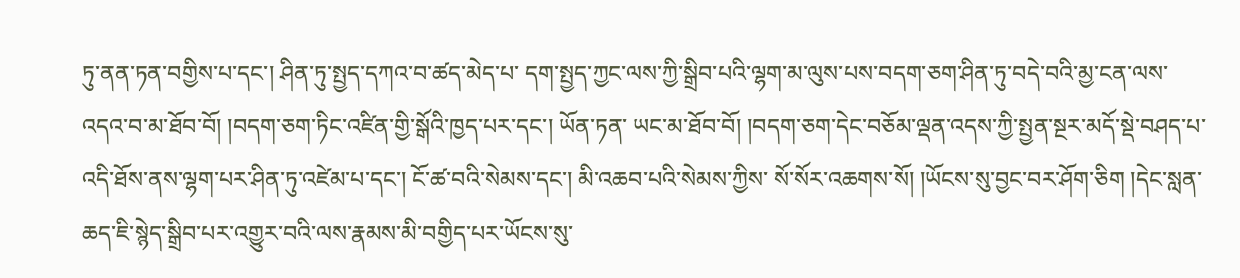ཏུ་ནན་ཏན་བགྱིས་པ་དང་། ཤིན་ཏུ་སྤྱད་དཀའ་བ་ཚད་མེད་པ་ དག་སྤྱད་ཀྱང་ལས་ཀྱི་སྒྲིབ་པའི་ལྷག་མ་ལུས་པས་བདག་ཅག་ཤིན་ཏུ་བདེ་བའི་མྱ་ངན་ལས་འདའ་བ་མ་ཐོབ་བོ། །བདག་ཅག་ཏིང་འཛིན་གྱི་སྒོའི་ཁྱད་པར་དང་། ཡོན་ཏན་ ཡང་མ་ཐོབ་བོ། །བདག་ཅག་དེང་བཅོམ་ལྡན་འདས་ཀྱི་སྤྱན་སྔར་མདོ་སྡེ་བཤད་པ་འདི་ཐོས་ནས་ལྷག་པར་ཤིན་ཏུ་འཛེམ་པ་དང་། ངོ་ཚ་བའི་སེམས་དང་། མི་འཆབ་པའི་སེམས་ཀྱིས་ སོ་སོར་འཆགས་སོ། །ཡོངས་སུ་བྱང་བར་ཤོག་ཅིག །དེང་སླན་ཆད་ཇི་སྙེད་སྒྲིབ་པར་འགྱུར་བའི་ལས་རྣམས་མི་བགྱིད་པར་ཡོངས་སུ་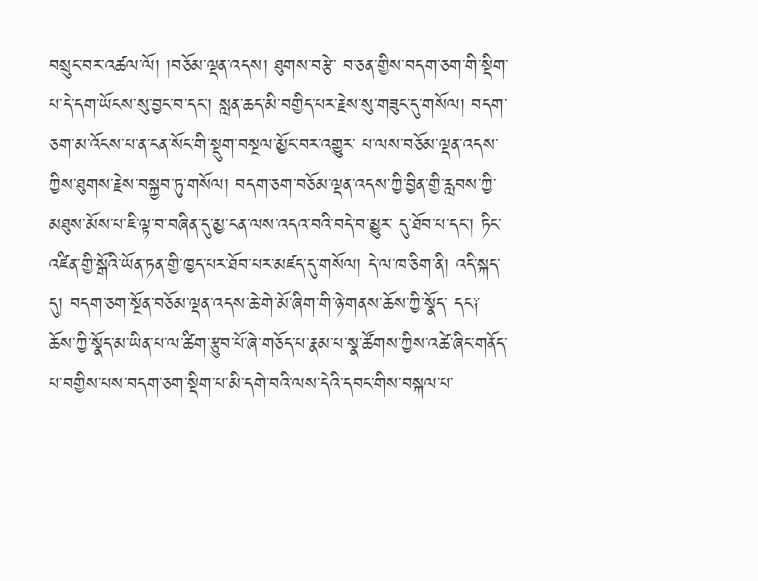བསྲུང་བར་འཚལ་ལོ། །བཅོམ་ལྡན་འདས། ཐུགས་བརྩེ་ བ་ཅན་གྱིས་བདག་ཅག་གི་སྡིག་པ་དེ་དག་ཡོངས་སུ་བྱང་བ་དང་། སླན་ཆད་མི་བགྱིད་པར་རྗེས་སུ་གཟུང་དུ་གསོལ། བདག་ཅག་མ་འོངས་པ་ན་ངན་སོང་གི་སྡུག་བསྔལ་མྱོང་བར་འགྱུར་ པ་ལས་བཅོམ་ལྡན་འདས་ཀྱིས་ཐུགས་རྗེས་བསྐྱབ་ཏུ་གསོལ། བདག་ཅག་བཅོམ་ལྡན་འདས་ཀྱི་བྱིན་གྱི་རླབས་ཀྱི་མཐུས་མོས་པ་ཇི་ལྟ་བ་བཞིན་དུ་མྱ་ངན་ལས་འདའ་བའི་བདེ་བ་མྱུར་ དུ་ཐོབ་པ་དང་། ཏིང་འཛིན་གྱི་སྒོའི་ཡོན་ཏན་གྱི་ཁྱད་པར་ཐོབ་པར་མཛད་དུ་གསོལ། དེ་ལ་ཁ་ཅིག་ནི། འདི་སྐད་དུ། བདག་ཅག་སྔོན་བཅོམ་ལྡན་འདས་ཆེ་གེ་མོ་ཞིག་གི་ཉེ་གནས་ཆོས་ཀྱི་སྣོད་ དང༑ ཆོས་ཀྱི་སྣོད་མ་ཡིན་པ་ལ་ཚིག་རྩུབ་པོ་ཞེ་གཅོད་པ་རྣམ་པ་སྣ་ཚོགས་ཀྱིས་འཚེ་ཞིང་གནོད་པ་བགྱིས་པས་བདག་ཅག་སྡིག་པ་མི་དགེ་བའི་ལས་དེའི་དབང་གིས་བསྐལ་པ་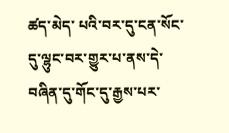ཚད་མེད་ པའི་བར་དུ་ངན་སོང་དུ་ལྷུང་བར་གྱུར་པ་ནས་དེ་བཞིན་དུ་གོང་དུ་རྒྱས་པར་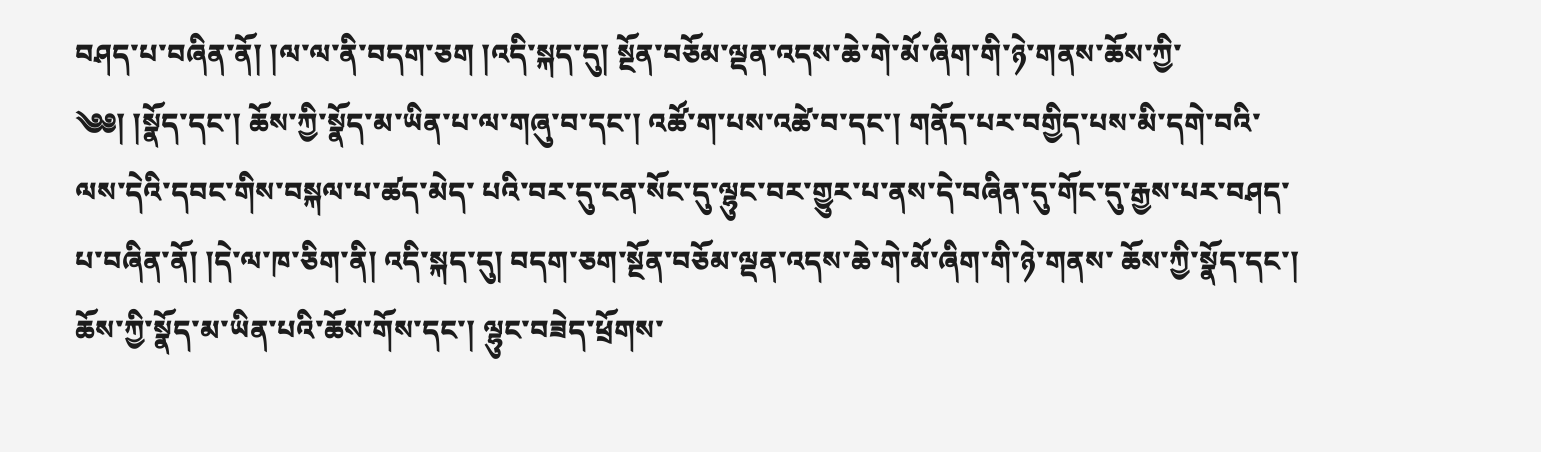བཤད་པ་བཞིན་ནོ། །ལ་ལ་ནི་བདག་ཅག །འདི་སྐད་དུ། སྔོན་བཅོམ་ལྡན་འདས་ཆེ་གེ་མོ་ཞིག་གི་ཉེ་གནས་ཆོས་ཀྱི་ ༄༅། །སྣོད་དང་། ཆོས་ཀྱི་སྣོད་མ་ཡིན་པ་ལ་གཞུ་བ་དང་། འཚོ་ག་པས་འཚེ་བ་དང་། གནོད་པར་བགྱིད་པས་མི་དགེ་བའི་ལས་དེའི་དབང་གིས་བསྐལ་པ་ཚད་མེད་ པའི་བར་དུ་ངན་སོང་དུ་ལྷུང་བར་གྱུར་པ་ནས་དེ་བཞིན་དུ་གོང་དུ་རྒྱས་པར་བཤད་པ་བཞིན་ནོ། །དེ་ལ་ཁ་ཅིག་ནི། འདི་སྐད་དུ། བདག་ཅག་སྔོན་བཅོམ་ལྡན་འདས་ཆེ་གེ་མོ་ཞིག་གི་ཉེ་གནས་ ཆོས་ཀྱི་སྣོད་དང་། ཆོས་ཀྱི་སྣོད་མ་ཡིན་པའི་ཆོས་གོས་དང་། ལྷུང་བཟེད་ཕྲོགས་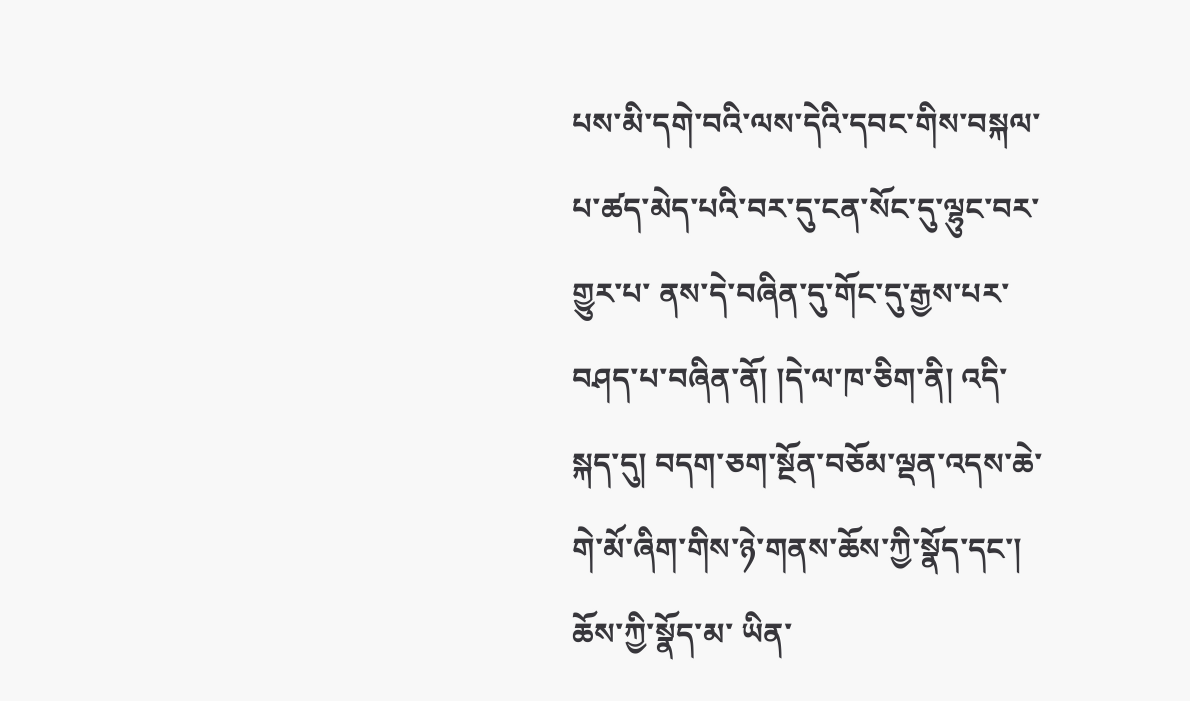པས་མི་དགེ་བའི་ལས་དེའི་དབང་གིས་བསྐལ་པ་ཚད་མེད་པའི་བར་དུ་ངན་སོང་དུ་ལྷུང་བར་གྱུར་པ་ ནས་དེ་བཞིན་དུ་གོང་དུ་རྒྱས་པར་བཤད་པ་བཞིན་ནོ། །དེ་ལ་ཁ་ཅིག་ནི། འདི་སྐད་དུ། བདག་ཅག་སྔོན་བཅོམ་ལྡན་འདས་ཆེ་གེ་མོ་ཞིག་གིས་ཉེ་གནས་ཆོས་ཀྱི་སྣོད་དང་། ཆོས་ཀྱི་སྣོད་མ་ ཡིན་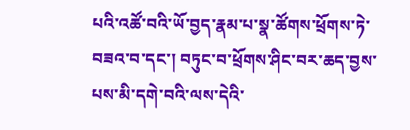པའི་འཚོ་བའི་ཡོ་བྱད་རྣམ་པ་སྣ་ཚོགས་ཕྲོགས་ཏེ་བཟའ་བ་དང་། བཏུང་བ་ཕྲོགས་ཤིང་བར་ཆད་བྱས་པས་མི་དགེ་བའི་ལས་དེའི་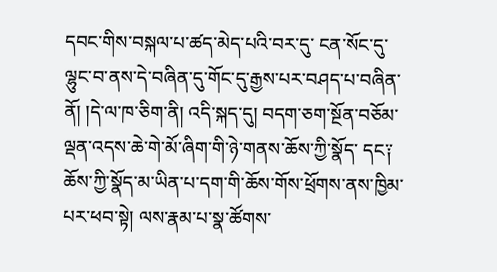དབང་གིས་བསྐལ་པ་ཚད་མེད་པའི་བར་དུ་ ངན་སོང་དུ་ལྷུང་བ་ནས་དེ་བཞིན་དུ་གོང་དུ་རྒྱས་པར་བཤད་པ་བཞིན་ནོ། །དེ་ལ་ཁ་ཅིག་ནི། འདི་སྐད་དུ། བདག་ཅག་སྔོན་བཅོམ་ལྡན་འདས་ཆེ་གེ་མོ་ཞིག་གི་ཉེ་གནས་ཆོས་ཀྱི་སྣོད་ དང༑ ཆོས་ཀྱི་སྣོད་མ་ཡིན་པ་དག་གི་ཆོས་གོས་ཕྲོགས་ནས་ཁྱིམ་པར་ཕབ་སྟེ། ལས་རྣམ་པ་སྣ་ཚོགས་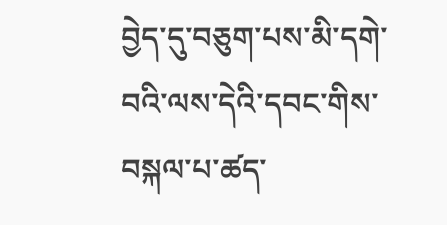བྱེད་དུ་བཅུག་པས་མི་དགེ་བའི་ལས་དེའི་དབང་གིས་བསྐལ་པ་ཚད་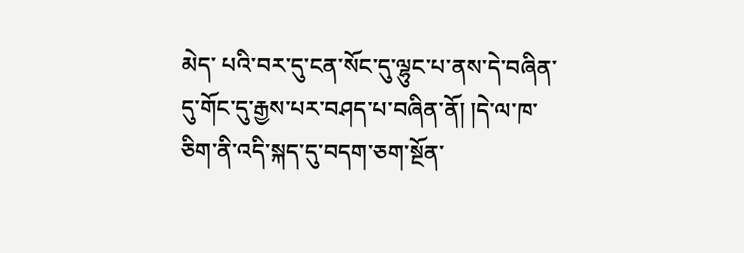མེད་ པའི་བར་དུ་ངན་སོང་དུ་ལྷུང་པ་ནས་དེ་བཞིན་དུ་གོང་དུ་རྒྱས་པར་བཤད་པ་བཞིན་ནོ། །དེ་ལ་ཁ་ཅིག་ནི་འདི་སྐད་དུ་བདག་ཅག་སྔོན་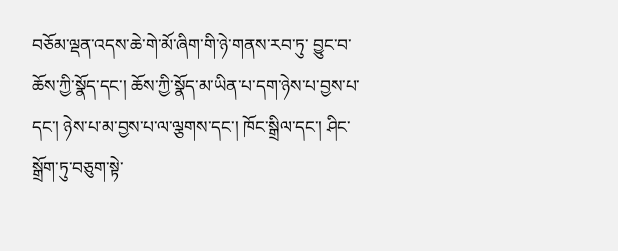བཅོམ་ལྡན་འདས་ཆེ་གེ་མོ་ཞིག་གི་ཉེ་གནས་རབ་ཏུ་ བྱུང་བ་ཆོས་ཀྱི་སྣོད་དང་། ཆོས་ཀྱི་སྣོད་མ་ཡིན་པ་དག་ཉེས་པ་བྱས་པ་དང་། ཉེས་པ་མ་བྱས་པ་ལ་ལྕགས་དང་། ཁོང་སྒྲིལ་དང་། ཤིང་སྒྲོག་ཏུ་བཅུག་སྟེ་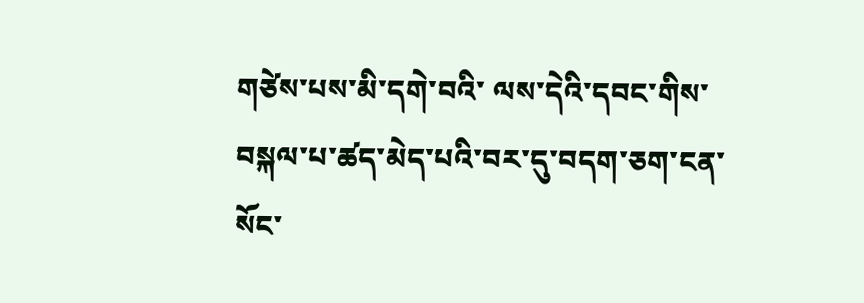གཙེས་པས་མི་དགེ་བའི་ ལས་དེའི་དབང་གིས་བསྐལ་པ་ཚད་མེད་པའི་བར་དུ་བདག་ཅག་ངན་སོང་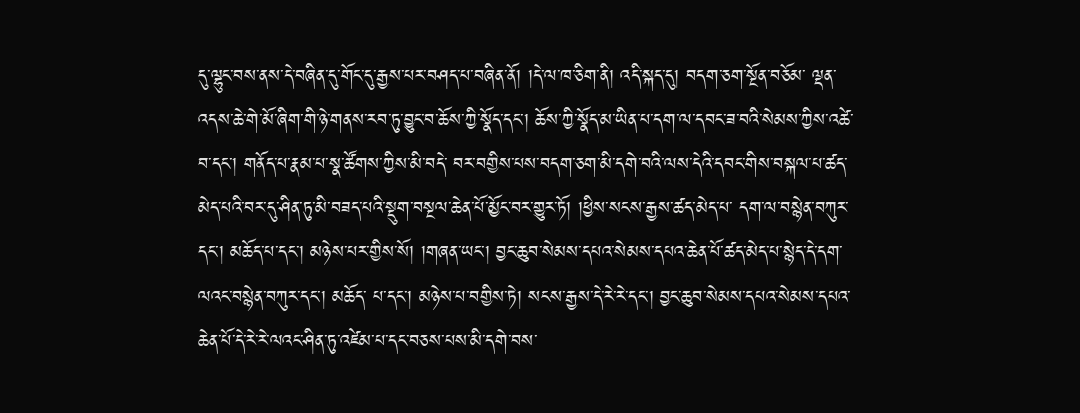དུ་ལྷུང་བས་ནས་དེ་བཞིན་དུ་གོང་དུ་རྒྱས་པར་བཤད་པ་བཞིན་ནོ། །དེ་ལ་ཁ་ཅིག་ནི། འདི་སྐད་དུ། བདག་ཅག་སྔོན་བཅོམ་ ལྡན་འདས་ཆེ་གེ་མོ་ཞིག་གི་ཉེ་གནས་རབ་ཏུ་བྱུང་བ་ཆོས་ཀྱི་སྣོད་དང་། ཆོས་ཀྱི་སྣོད་མ་ཡིན་པ་དག་ལ་དབང་ཟ་བའི་སེམས་ཀྱིས་འཚེ་བ་དང་། གནོད་པ་རྣམ་པ་སྣ་ཚོགས་ཀྱིས་མི་བདེ་ བར་བགྱིས་པས་བདག་ཅག་མི་དགེ་བའི་ལས་དེའི་དབང་གིས་བསྐལ་པ་ཚད་མེད་པའི་བར་དུ་ཤིན་ཏུ་མི་བཟད་པའི་སྡུག་བསྔལ་ཆེན་པོ་མྱོང་བར་གྱུར་ཏོ། །ཕྱིས་སངས་རྒྱས་ཚད་མེད་པ་ དག་ལ་བསྙེན་བཀུར་དང་། མཆོད་པ་དང་། མཉེས་པར་གྱིས་སོ། །གཞན་ཡང་། བྱང་ཆུབ་སེམས་དཔའ་སེམས་དཔའ་ཆེན་པོ་ཚད་མེད་པ་སྙེད་དེ་དག་ལའང་བསྙེན་བཀུར་དང་། མཆོད་ པ་དང་། མཉེས་པ་བགྱིས་ཏེ། སངས་རྒྱས་དེ་རེ་རེ་དང་། བྱང་ཆུབ་སེམས་དཔའ་སེམས་དཔའ་ཆེན་པོ་དེ་རེ་རེ་ལའང་ཤིན་ཏུ་འཛེམ་པ་དང་བཅས་པས་མི་དགེ་བས་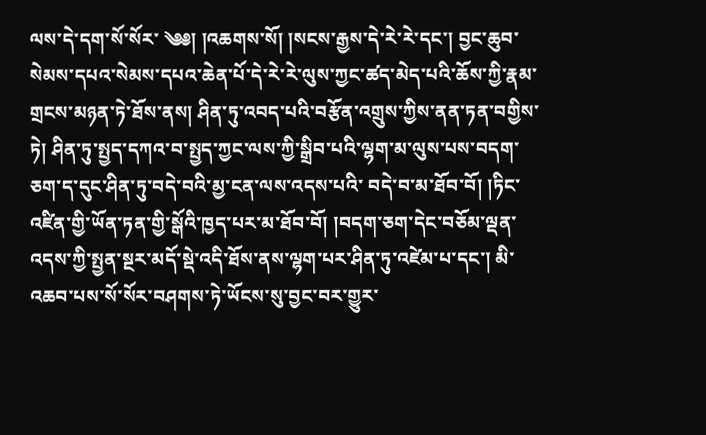ལས་དེ་དག་སོ་སོར་ ༄༅། །འཆགས་སོ། །སངས་རྒྱས་དེ་རེ་རེ་དང་། བྱང་ཆུབ་སེམས་དཔའ་སེམས་དཔའ་ཆེན་པོ་དེ་རེ་རེ་ལུས་ཀྱང་ཚད་མེད་པའི་ཆོས་ཀྱི་རྣམ་གྲངས་མཉན་ཏེ་ཐོས་ནས། ཤིན་ཏུ་འབད་པའི་བརྩོན་འགྲུས་ཀྱིས་ནན་ཏན་བགྱིས་ཏེ། ཤིན་ཏུ་སྤྱད་དཀའ་བ་སྤྱད་ཀྱང་ལས་ཀྱི་སྒྲིབ་པའི་ལྷག་མ་ལུས་པས་བདག་ཅག་ད་དུང་ཤིན་ཏུ་བདེ་བའི་མྱ་ངན་ལས་འདས་པའི་ བདེ་བ་མ་ཐོབ་བོ། །ཏིང་འཛིན་གྱི་ཡོན་ཏན་གྱི་སྒོའི་ཁྱད་པར་མ་ཐོབ་བོ། །བདག་ཅག་དེང་བཅོམ་ལྡན་འདས་ཀྱི་སྤྱན་སྔར་མདོ་སྡེ་འདི་ཐོས་ནས་ལྷག་པར་ཤིན་ཏུ་འཛེམ་པ་དང་། མི་ འཆབ་པས་སོ་སོར་བཤགས་ཏེ་ཡོངས་སུ་བྱང་བར་གྱུར་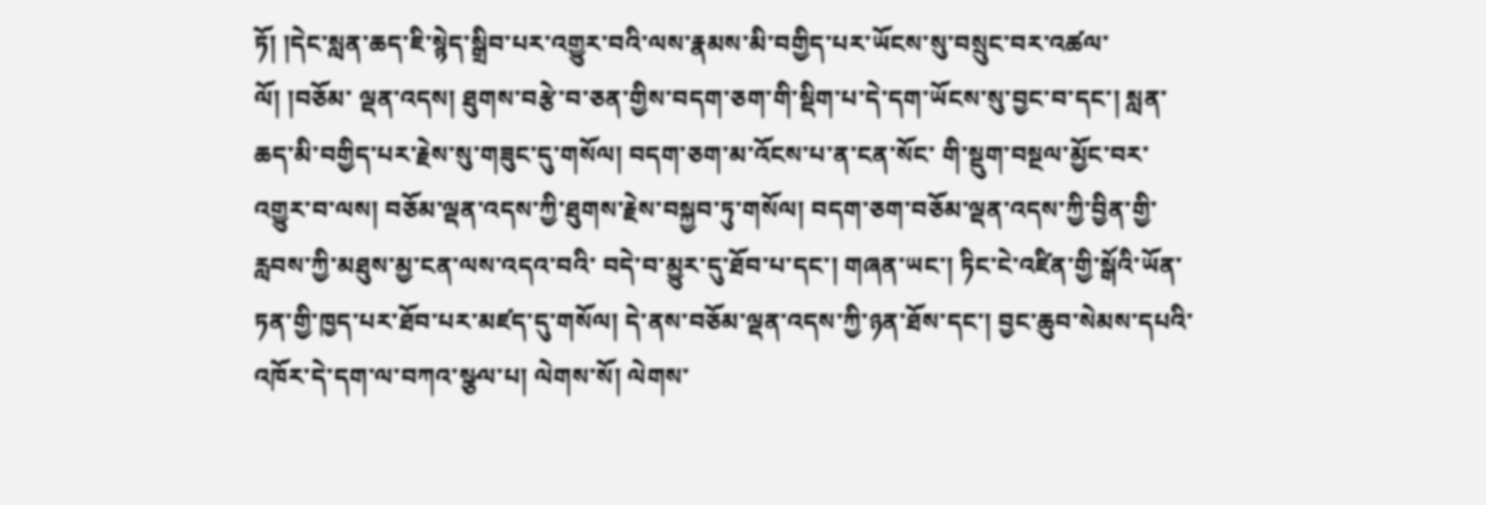ཏོ། །དེང་སླན་ཆད་ཇི་སྙེད་སྒྲིབ་པར་འགྱུར་བའི་ལས་རྣམས་མི་བགྱིད་པར་ཡོངས་སུ་བསྲུང་བར་འཚལ་ལོ། །བཅོམ་ ལྡན་འདས། ཐུགས་བརྩེ་བ་ཅན་གྱིས་བདག་ཅག་གི་སྡིག་པ་དེ་དག་ཡོངས་སུ་བྱང་བ་དང་། སླན་ཆད་མི་བགྱིད་པར་རྗེས་སུ་གཟུང་དུ་གསོལ། བདག་ཅག་མ་འོངས་པ་ན་ངན་སོང་ གི་སྡུག་བསྔལ་མྱོང་བར་འགྱུར་བ་ལས། བཅོམ་ལྡན་འདས་ཀྱི་ཐུགས་རྗེས་བསྐྱབ་ཏུ་གསོལ། བདག་ཅག་བཅོམ་ལྡན་འདས་ཀྱི་བྱིན་གྱི་རླབས་ཀྱི་མཐུས་མྱ་ངན་ལས་འདའ་བའི་ བདེ་བ་མྱུར་དུ་ཐོབ་པ་དང་། གཞན་ཡང་། ཏིང་ངེ་འཛིན་གྱི་སྒོའི་ཡོན་ཏན་གྱི་ཁྱད་པར་ཐོབ་པར་མཛད་དུ་གསོལ། དེ་ནས་བཅོམ་ལྡན་འདས་ཀྱི་ཉན་ཐོས་དང་། བྱང་ཆུབ་སེམས་དཔའི་ འཁོར་དེ་དག་ལ་བཀའ་སྩལ་པ། ལེགས་སོ། ལེགས་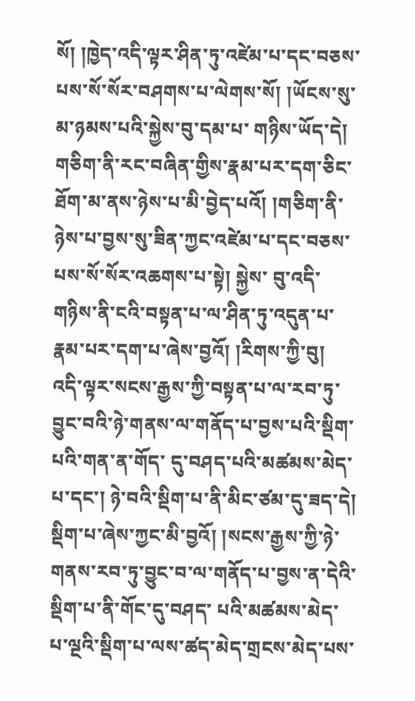སོ། །ཁྱེད་འདི་ལྟར་ཤིན་ཏུ་འཛེམ་པ་དང་བཅས་པས་སོ་སོར་བཤགས་པ་ལེགས་སོ། །ཡོངས་སུ་མ་ཉམས་པའི་སྐྱེས་བུ་དམ་པ་ གཉིས་ཡོད་དེ། གཅིག་ནི་རང་བཞིན་གྱིས་རྣམ་པར་དག་ཅིང་ཐོག་མ་ནས་ཉེས་པ་མི་བྱེད་པའོ། །གཅིག་ནི་ཉེས་པ་བྱས་སུ་ཟིན་ཀྱང་འཛེམ་པ་དང་བཅས་པས་སོ་སོར་འཆགས་པ་སྟེ། སྐྱེས་ བུ་འདི་གཉིས་ནི་ངའི་བསྟན་པ་ལ་ཤིན་ཏུ་འདུན་པ་རྣམ་པར་དག་པ་ཞེས་བྱའོ། །རིགས་ཀྱི་བུ། འདི་ལྟར་སངས་རྒྱས་ཀྱི་བསྟན་པ་ལ་རབ་ཏུ་བྱུང་བའི་ཉེ་གནས་ལ་གནོད་པ་བྱས་པའི་སྡིག་པའི་གན་ན་གོད་ དུ་བཤད་པའི་མཚམས་མེད་པ་དང་། ཉེ་བའི་སྡིག་པ་ནི་མིང་ཙམ་དུ་ཟད་དེ། སྡིག་པ་ཞེས་ཀྱང་མི་བྱའོ། །སངས་རྒྱས་ཀྱི་ཉེ་གནས་རབ་ཏུ་བྱུང་བ་ལ་གནོད་པ་བྱས་ན་དེའི་སྡིག་པ་ནི་གོང་དུ་བཤད་ པའི་མཚམས་མེད་པ་ལྔའི་སྡིག་པ་ལས་ཚད་མེད་གྲངས་མེད་པས་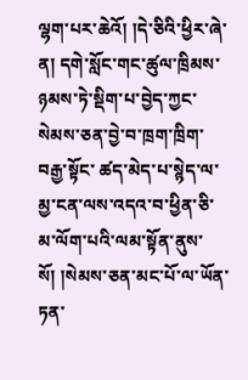ལྷག་པར་ཆེའོ། །དེ་ཅིའི་ཕྱིར་ཞེ་ན། དགེ་སློང་གང་ཚུལ་ཁྲིམས་ཉམས་ཏེ་སྡིག་པ་བྱེད་ཀྱང་སེམས་ཅན་བྱེ་བ་ཁྲག་ཁྲིག་བརྒྱ་སྟོང་ ཚད་མེད་པ་སྙེད་ལ་མྱ་ངན་ལས་འདའ་བ་ཕྱིན་ཅི་མ་ལོག་པའི་ལམ་སྟོན་ནུས་སོ། །སེམས་ཅན་མང་པོ་ལ་ཡོན་ཏན་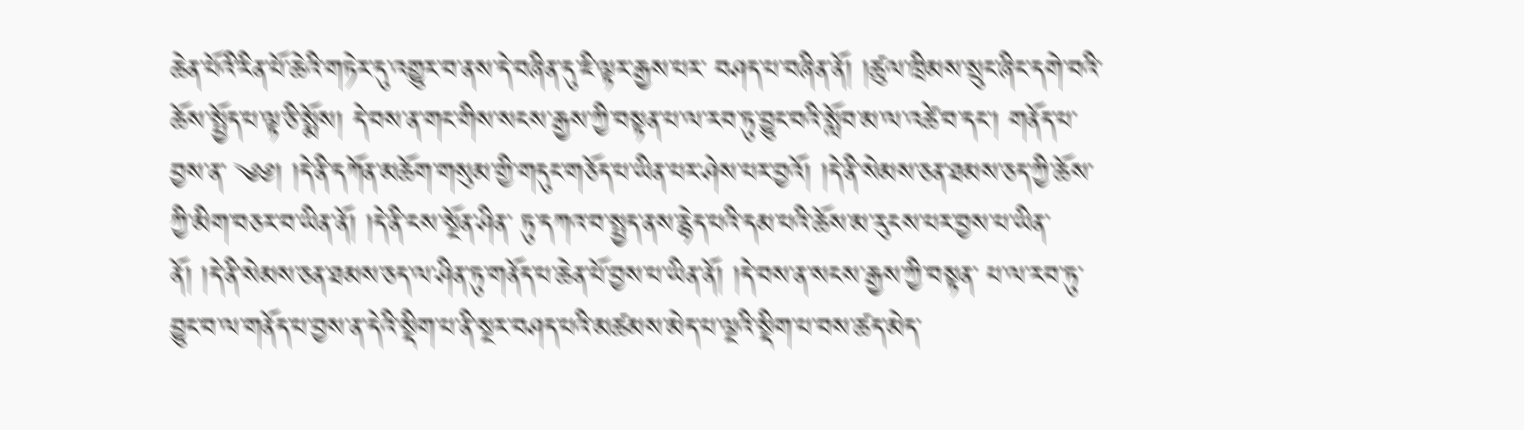ཆེན་པོའི་རིན་པོ་ཆེའི་གཏེར་དུ་འགྱུར་བ་ནས་དེ་བཞིན་དུ་ཇི་ལྟར་རྒྱས་པར་ བཤད་པ་བཞིན་ནོ། །ཚུལ་ཁྲིམས་སྲུང་ཞིང་དགེ་བའི་ཆོས་སྤྱོད་པ་ལྟ་ཅི་སྨོས། དེ་བས་ན་གང་གིས་སངས་རྒྱས་ཀྱི་བསྟན་པ་ལ་རབ་ཏུ་བྱུང་བའི་སློབ་མ་ལ་འཚེ་བ་དང་། གནོད་པ་བྱས་ན་ ༄༅། །དེ་ནི་དཀོན་མཆོག་གསུམ་གྱི་གདུང་གཅོད་པ་ཡིན་པར་ཤེས་པར་བྱའོ། །དེ་ནི་སེམས་ཅན་ཐམས་ཅད་ཀྱི་ཆོས་ཀྱི་མིག་བཅར་བ་ཡིན་ནོ། །དེ་ནི་ངས་སྔོན་ཤིན་ ཏུ་དཀའ་བ་སྤྱད་ནས་རྙེད་པའི་དམ་པའི་ཆོས་མ་རུངས་པར་བྱས་པ་ཡིན་ནོ། །དེ་ནི་སེམས་ཅན་ཐམས་ཅད་ལ་ཤིན་ཏུ་གནོད་པ་ཆེན་པོ་བྱས་པ་ཡིན་ནོ། །དེ་བས་ན་སངས་རྒྱས་ཀྱི་བསྟན་ པ་ལ་རབ་ཏུ་བྱུང་བ་ལ་གནོད་པ་བྱས་ན་དེའི་སྡིག་པ་ནི་སྔར་བཤད་པའི་མཚམས་མེད་པ་ལྔའི་སྡིག་པ་བས་ཚད་མེད་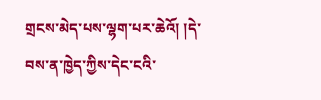གྲངས་མེད་པས་ལྷག་པར་ཆེའོ། །དེ་བས་ན་ཁྱེད་ཀྱིས་དེང་ངའི་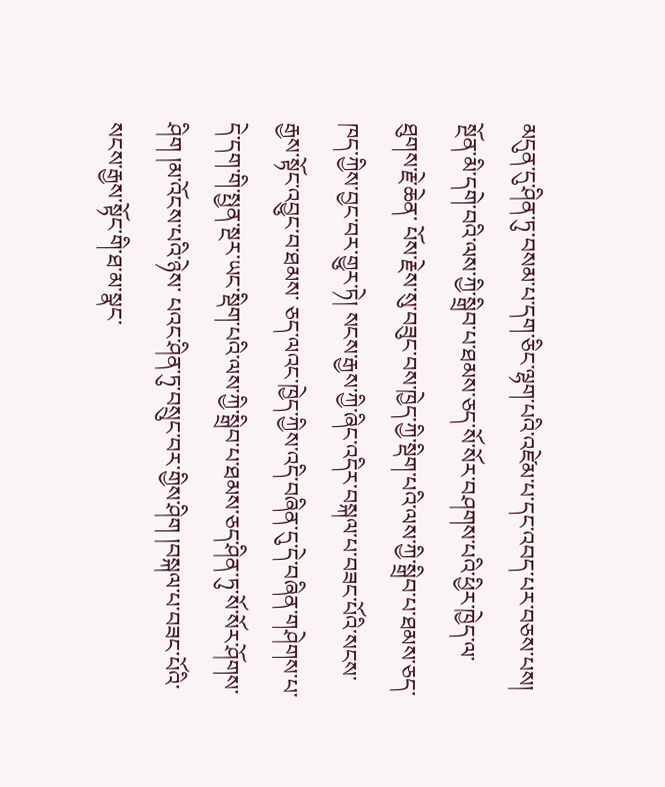མདུན་དུ་ཤིན་ཏུ་བསམ་པ་དག་ཅིང་ལྷག་པའི་འཛེམ་པ་དང་འབད་པར་བཅས་པས། སྔོན་མི་དགེ་བའི་ལས་ཀྱི་སྒྲིབ་པ་ཐམས་ཅད་སོ་སོར་བཤགས་པའི་ཕྱིར་ཁྱེད་ལ་ཐུགས་རྗེ་ཆེན་ པོས་རྗེས་སུ་བཟུང་བས་ཁྱེད་ཀྱི་སྡིག་པའི་ལས་ཀྱི་སྒྲིབ་པ་ཐམས་ཅད་ཁད་ཀྱིས་བྱང་བར་གྱུར་ཏེ། སངས་རྒྱས་ཀྱི་ཞིང་འདིར་བསྐལ་པ་བཟང་པོའི་སངས་རྒྱས་སྟོང་འབྱུང་བ་ཐམས་ ཅད་ལའང་ཁྱེད་ཀྱིས་འདི་བཞིན་དུ་དེ་བཞིན་གཤེགས་པ་དེ་དག་གི་སྤྱན་སྔར་ཡང་སྡིག་པའི་ལས་ཀྱི་སྒྲིབ་པ་ཐམས་ཅད་ཤིན་ཏུ་སོ་སོར་ཤོགས་ཤིག །མ་འོངས་པའི་ཉེས་ པའང་ཤིན་ཏུ་བསྲུང་བར་གྱིས་ཤིག །བསྐལ་པ་བཟང་པོའི་སངས་རྒྱས་སྟོང་གི་ཐ་མ་སྣང་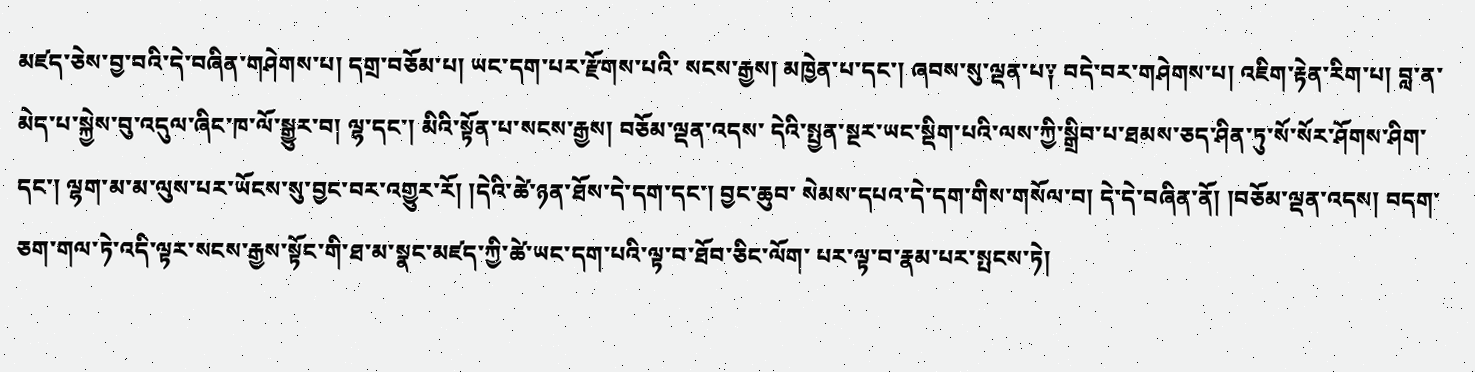མཛད་ཅེས་བྱ་བའི་དེ་བཞིན་གཤེགས་པ། དགྲ་བཅོམ་པ། ཡང་དག་པར་རྫོགས་པའི་ སངས་རྒྱས། མཁྱེན་པ་དང་། ཞབས་སུ་ལྡན་པ༑ བདེ་བར་གཤེགས་པ། འཇིག་རྟེན་རིག་པ། བླ་ན་མེད་པ་སྐྱེས་བུ་འདུལ་ཞིང་ཁ་ལོ་སྒྱུར་བ། ལྷ་དང་། མིའི་སྟོན་པ་སངས་རྒྱས། བཅོམ་ལྡན་འདས་ དེའི་སྤྱན་སྔར་ཡང་སྡིག་པའི་ལས་ཀྱི་སྒྲིབ་པ་ཐམས་ཅད་ཤིན་ཏུ་སོ་སོར་ཤོགས་ཤིག་དང་། ལྷག་མ་མ་ལུས་པར་ཡོངས་སུ་བྱང་བར་འགྱུར་རོ། །དེའི་ཚེ་ཉན་ཐོས་དེ་དག་དང་། བྱང་ཆུབ་ སེམས་དཔའ་དེ་དག་གིས་གསོལ་བ། དེ་དེ་བཞིན་ནོ། །བཅོམ་ལྡན་འདས། བདག་ཅག་གལ་ཏེ་འདི་ལྟར་སངས་རྒྱས་སྟོང་གི་ཐ་མ་སྣང་མཛད་ཀྱི་ཚེ་ཡང་དག་པའི་ལྟ་བ་ཐོབ་ཅིང་ལོག་ པར་ལྟ་བ་རྣམ་པར་སྤངས་ཏེ།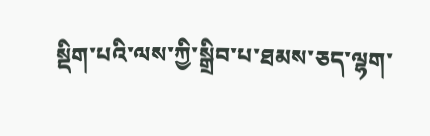སྡིག་པའི་ལས་ཀྱི་སྒྲིབ་པ་ཐམས་ཅད་ལྷག་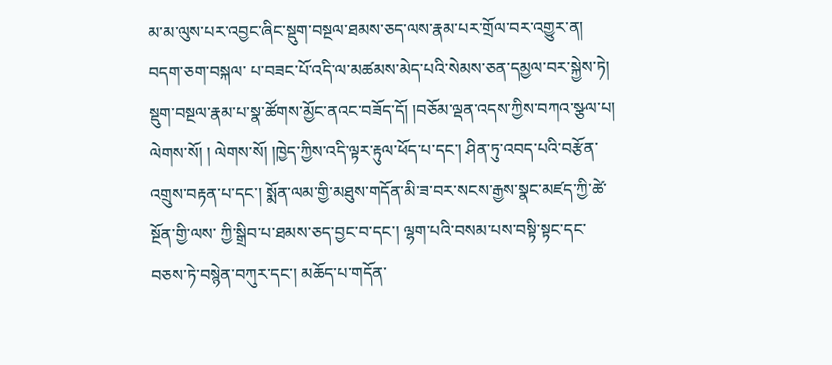མ་མ་ལུས་པར་འབྱང་ཞིང་སྡུག་བསྔལ་ཐམས་ཅད་ལས་རྣམ་པར་གྲོལ་བར་འགྱུར་ན། བདག་ཅག་བསྐལ་ པ་བཟང་པོ་འདི་ལ་མཚམས་མེད་པའི་སེམས་ཅན་དམྱལ་བར་སྐྱེས་ཏེ། སྡུག་བསྔལ་རྣམ་པ་སྣ་ཚོགས་མྱོང་ནའང་བཟོད་དོ། །བཅོམ་ལྡན་འདས་ཀྱིས་བཀའ་སྩལ་པ། ལེགས་སོ། ། ལེགས་སོ། །ཁྱེད་ཀྱིས་འདི་ལྟར་རྟུལ་ཕོད་པ་དང་། ཤིན་ཏུ་འབད་པའི་བརྩོན་འགྲུས་བརྟན་པ་དང་། སྨོན་ལམ་གྱི་མཐུས་གདོན་མི་ཟ་བར་སངས་རྒྱས་སྣང་མཛད་ཀྱི་ཚེ་སྔོན་གྱི་ལས་ ཀྱི་སྒྲིབ་པ་ཐམས་ཅད་བྱང་བ་དང་། ལྷག་པའི་བསམ་པས་བསྟི་སྟང་དང་བཅས་ཏེ་བསྙེན་བཀུར་དང་། མཆོད་པ་གདོན་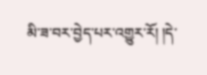མི་ཟ་བར་བྱེད་པར་འགྱུར་རོ། །དེ་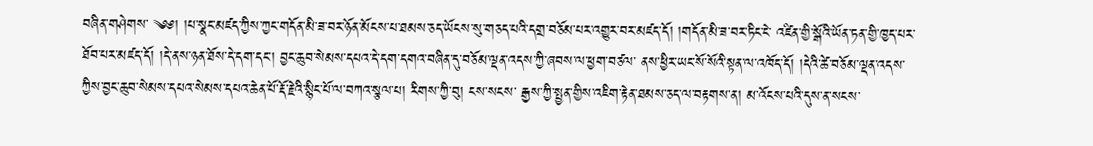བཞིན་གཤེགས་ ༄༅། །པ་སྣང་མཛད་ཀྱིས་ཀྱང་གདོན་མི་ཟ་བར་ཉོན་མོངས་པ་ཐམས་ཅད་ཡོངས་སུ་གཅད་པའི་དགྲ་བཅོམ་པར་འགྱུར་བར་མཛད་དོ། །གདོན་མི་ཟ་བར་ཏིང་ངེ་ འཛིན་གྱི་སྒོའི་ཡོན་ཏན་གྱི་ཁྱད་པར་ཐོབ་པར་མཛད་དོ། །དེ་ནས་ཉན་ཐོས་དེ་དག་དང་། བྱང་ཆུབ་སེམས་དཔའ་དེ་དག་དགའ་བཞིན་དུ་བཅོམ་ལྡན་འདས་ཀྱི་ཞབས་ལ་ཕྱག་བཙལ་ ནས་ཕྱིར་ཡང་སོ་སོའི་སྟན་ལ་འཁོད་དོ། །དེའི་ཚེ་བཅོམ་ལྡན་འདས་ཀྱིས་བྱང་ཆུབ་སེམས་དཔའ་སེམས་དཔའ་ཆེན་པོ་རྡོ་རྗེའི་སྙིང་པོ་ལ་བཀའ་སྩལ་པ། རིགས་ཀྱི་བུ། ངས་སངས་ རྒྱས་ཀྱི་སྤྱན་གྱིས་འཇིག་རྟེན་ཐམས་ཅད་ལ་བརྟགས་ན། མ་འོངས་པའི་དུས་ན་སངས་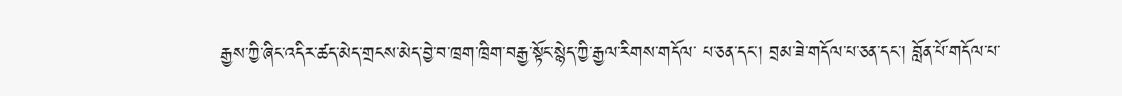རྒྱས་ཀྱི་ཞིང་འདིར་ཚད་མེད་གྲངས་མེད་བྱེ་བ་ཁྲག་ཁྲིག་བརྒྱ་སྟོང་སྙེད་ཀྱི་རྒྱལ་རིགས་གདོལ་ པ་ཅན་དང་། བྲམ་ཟེ་གདོལ་པ་ཅན་དང་། བློན་པོ་གདོལ་པ་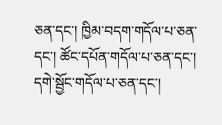ཅན་དང་། ཁྱིམ་བདག་གདོལ་པ་ཅན་དང་། ཚོང་དཔོན་གདོལ་པ་ཅན་དང་། དགེ་སྦྱོང་གདོལ་པ་ཅན་དང་།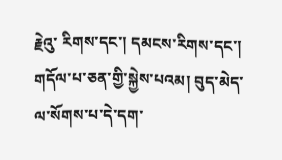རྗེའུ་ རིགས་དང་། དམངས་རིགས་དང་། གདོལ་པ་ཅན་གྱི་སྐྱེས་པའམ། བུད་མེད་ལ་སོགས་པ་དེ་དག་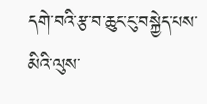དགེ་བའི་རྩ་བ་ཆུང་ངུ་བསྐྱེད་པས་མིའི་ལུས་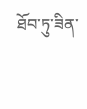ཐོབ་ཏུ་ཟིན་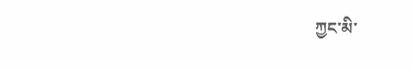ཀྱང་མི་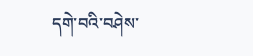དགེ་བའི་བཤེས་